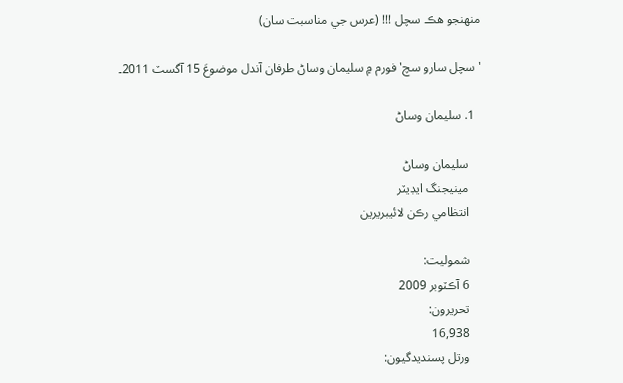منهنجو هڪ سچل !!! (عرس جي مناسبت سان)

'سچل سارو سچ' فورم ۾ سليمان وساڻ طرفان آندل موضوعَ 15 آگسٽ 2011۔

  1. سليمان وساڻ

    سليمان وساڻ
    مينيجنگ ايڊيٽر
    انتظامي رڪن لائيبريرين

    شموليت:
    6 آڪٽوبر 2009
    تحريرون:
    16,938
    ورتل پسنديدگيون: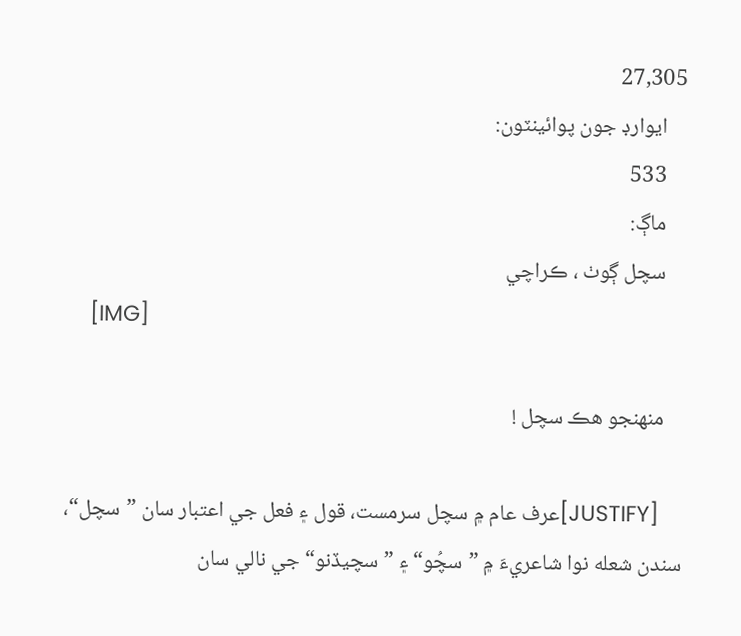27,305
    ايوارڊ جون پوائينٽون:
    533
    ماڳ:
    سچل ڳوٺ ، ڪراچي
    [IMG]

    منهنجو هڪ سچل !

    [JUSTIFY]عرف عام ۾ سچل سرمست، قول ۽ فعل جي اعتبار سان ”سچل“، سندن شعله نوا شاعريءَ ۾ ”سچُو“ ۽ ”سچيڏنو“ جي نالي سان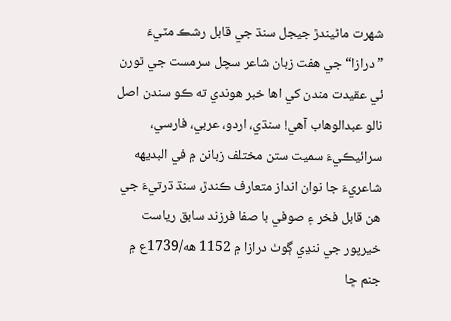شهرت ماڻيندڙ جيجل سنڌ جي قابل رشڪ مٽيءَ ”درازا“ جي هفت زبان شاعر سچل سرمست جي ٿورن ئي عقيدت مندن کي اها خبر هوندي ته ڪو سندن اصل نالو عبدالوهاب آهي! سنڌي، اردو، عربي، فارسي، سرائيڪيءَ سميت ستن مختلف زبانن ۾ في البديهه شاعريءَ جا نوان انداز متعارف ڪندڙ، سنڌ ڌرتيءَ جي هن قابل فخر ۽ صوفي با صفا فرزند سابق رياست خيرپور جي ننڍي ڳوٺ درازا ۾ 1152 هه/1739ع ۾ جنم ڇا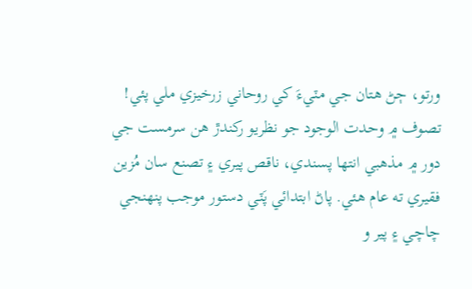ورتو، ڄڻ هتان جي مٽيءَ کي روحاني زرخيزي ملي پئي! تصوف ۾ وحدت الوجود جو نظريو رکندڙ هن سرمست جي دور ۾ مذهبي انتها پسندي، ناقص پيري ۽ تصنع سان مُزين فقيري ته عام هئي. پاڻ ابتدائي پَٽي دستور موجب پنهنجي چاچي ۽ پير و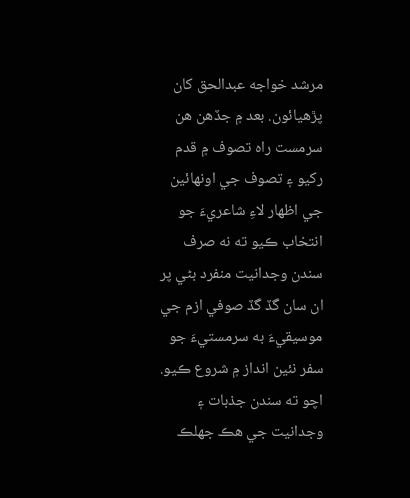مرشد خواجه عبدالحق کان پڙهيائون. بعد ۾ جڏهن هن سرمست راه تصوف ۾ قدم رکيو ۽ تصوف جي اونهائين جي اظهار لاءِ شاعريءَ جو انتخاب ڪيو ته نه صرف سندن وجدانيت منفرد بڻي پر ان سان گڏ گڏ صوفي ازم جي موسيقيءَ به سرمستيءَ جو سفر نئين انداز ۾ شروع ڪيو. اچو ته سندن جذبات ۽ وجدانيت جي هڪ جهلڪ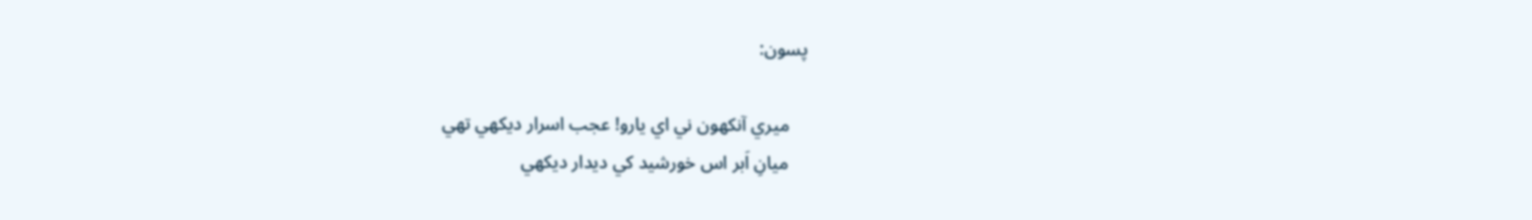پسون:

    ميري آنکهون ني اي يارو! عجب اسرار ديکهي تهي
    ميانِ اَبر اس خورشيد کي ديدار ديکهي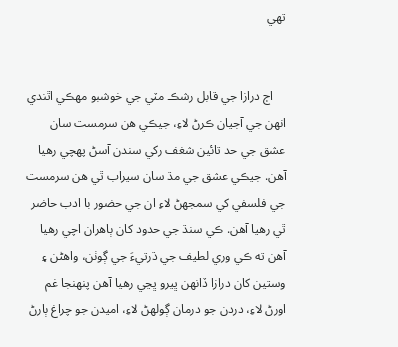تهي


    اڄ درازا جي قابل رشڪ مٽي جي خوشبو مهڪي اٿندي انهن جي آجيان ڪرڻ لاءِ، جيڪي هن سرمست سان عشق جي حد تائين شغف رکي سندن آسڻ پهچي رهيا آهن. جيڪي عشق جي مڌ سان سيراب ٿي هن سرمست جي فلسفي کي سمجهڻ لاءِ ان جي حضور با ادب حاضر ٿي رهيا آهن. ڪي سنڌ جي حدود کان ٻاهران اچي رهيا آهن ته ڪي وري لطيف جي ڌرتيءَ جي ڳوٺن، واهڻن ۽ وستين کان درازا ڏانهن ڀيرو ڀڃي رهيا آهن پنهنجا غم اورڻ لاءِ، دردن جو درمان ڳولهڻ لاءِ، اميدن جو چراغ ٻارڻ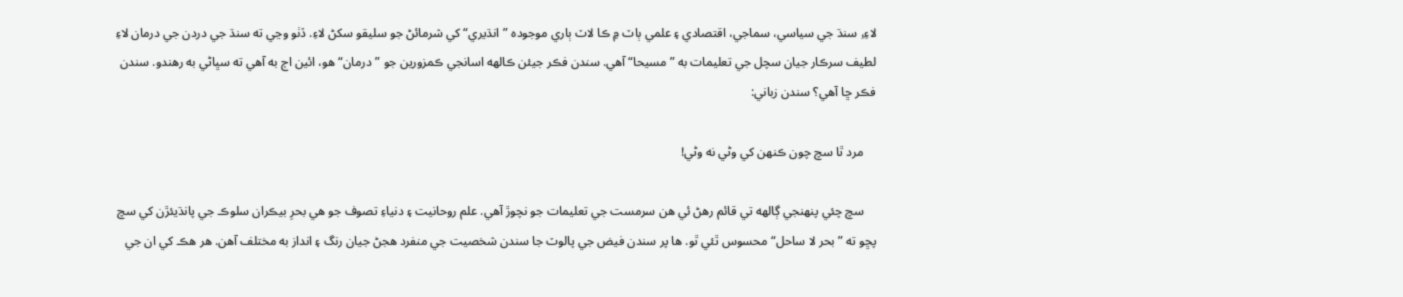لاءِ،ِ سنڌ جي سياسي، سماجي، اقتصادي ۽ علمي ٻاٽ ۾ ڪا لاٽ ٻاري موجوده ”انڌيري“ کي شرمائڻ جو سليقو سکڻ لاءِ. ڏٺو وڃي ته سنڌ جي دردن جي درمان لاءِ لطيف سرڪار جيان سچل جي تعليمات به ”مسيحا“ آهي. سندن فڪر جيئن ڪالهه اسانجي ڪمزورين جو ”درمان“ هو، ائين اڄ به آهي ته سڀاڻي به رهندو. سندن فڪر ڇا آهي؟ سندن زباني:

    مرد ٿا سچ چون ڪنهن کي وڻي نه وڻي!

    سچ چئي پنهنجي ڳالهه تي قائم رهڻ ئي هن سرمست جي تعليمات جو نچوڙ آهي. علم روحانيت ۽ دنياءِ تصوف جو هي بحرِ بيڪران سلوڪ جي پانڌيئڙن کي سچ پڇو ته ”بحر لا ساحل“ محسوس ٿئي ٿو. ها پر سندن فيض جي پالوٽ جا سندن شخصيت جي منفرد هجڻ جيان رنگ ۽ انداز به مختلف آهن. هر هڪ کي ان جي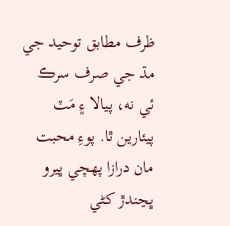ظرف مطابق توحيد جي مڌ جي صرف سرڪ ئي نه، پيالا ۽ مَٽ پيئارين ٿا. پوءِ محبت مان درازا پهچي ڀيرو ڀڃندڙ کڻي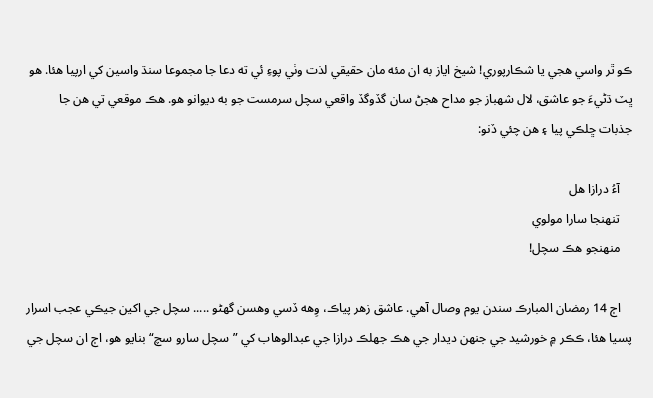ڪو ٿر واسي هجي يا شڪارپوري! شيخ اياز به ان مئه مان حقيقي لذت وٺي پوءِ ئي ته دعا جا مجموعا سنڌ واسين کي ارپيا هئا. هو ڀٽ ڌڻيءَ جو عاشق، لال شهباز جو مداح هجڻ سان گڏوگڏ واقعي سچل سرمست جو به ديوانو هو. هڪ موقعي تي هن جا جذبات ڇلڪي پيا ۽ هن چئي ڏنو:

    آءُ درازا هل
    تنهنجا سارا مولوي
    منهنجو هڪ سچل!

    اڄ 14 رمضان المبارڪ سندن يوم وصال آهي. عاشق زهر پياڪ، وِهه ڏسي وهسن گهڻو ..... سچل جي اکين جيڪي عجب اسرار پسيا هئا، ڪڪر ۾ خورشيد جي جنهن ديدار جي هڪ جهلڪ درازا جي عبدالوهاب کي ”سچل سارو سچ“ بنايو هو، اڄ ان سچل جي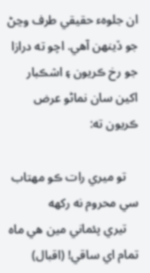ان جلوهء حقيقي طرف وڃڻ جو ڏينهن آهي. اچو ته درازا جو رخ ڪريون ۽ اشڪبار اکين سان نماڻو عرض ڪريون ته:

    تو ميري رات ڪو مهتاب سي محروم نه رکهه
    تيري پئماني مين هي ماه تمام اي ساقي! (اقبال)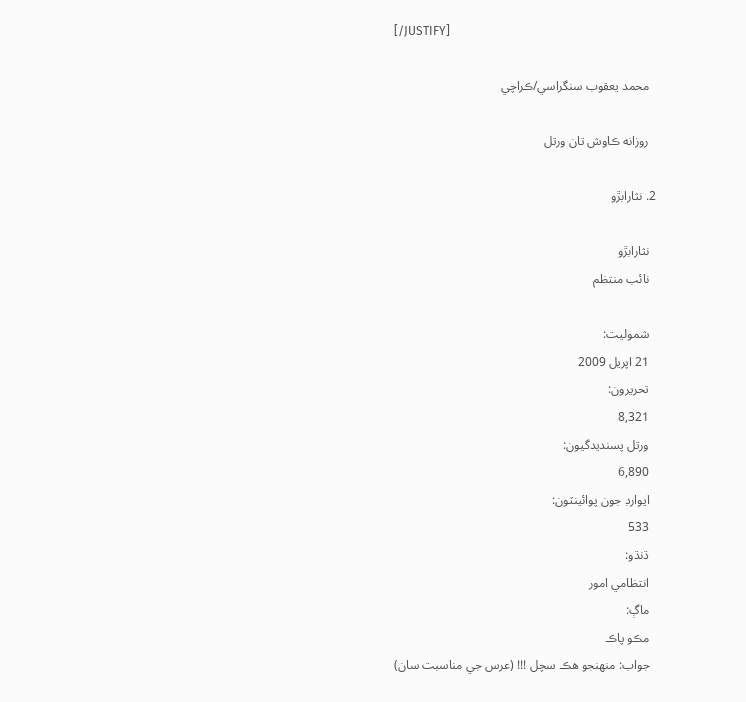[/JUSTIFY]

    محمد يعقوب سنگراسي/ڪراچي

    روزانه ڪاوش تان ورتل

  2. نثارابڙو

    نثارابڙو
    نائب منتظم

    شموليت:
    21 اپريل 2009
    تحريرون:
    8,321
    ورتل پسنديدگيون:
    6,890
    ايوارڊ جون پوائينٽون:
    533
    ڌنڌو:
    انتظامي امور
    ماڳ:
    مڪو پاڪ
    جواب: منهنجو هڪ سچل !!! (عرس جي مناسبت سان)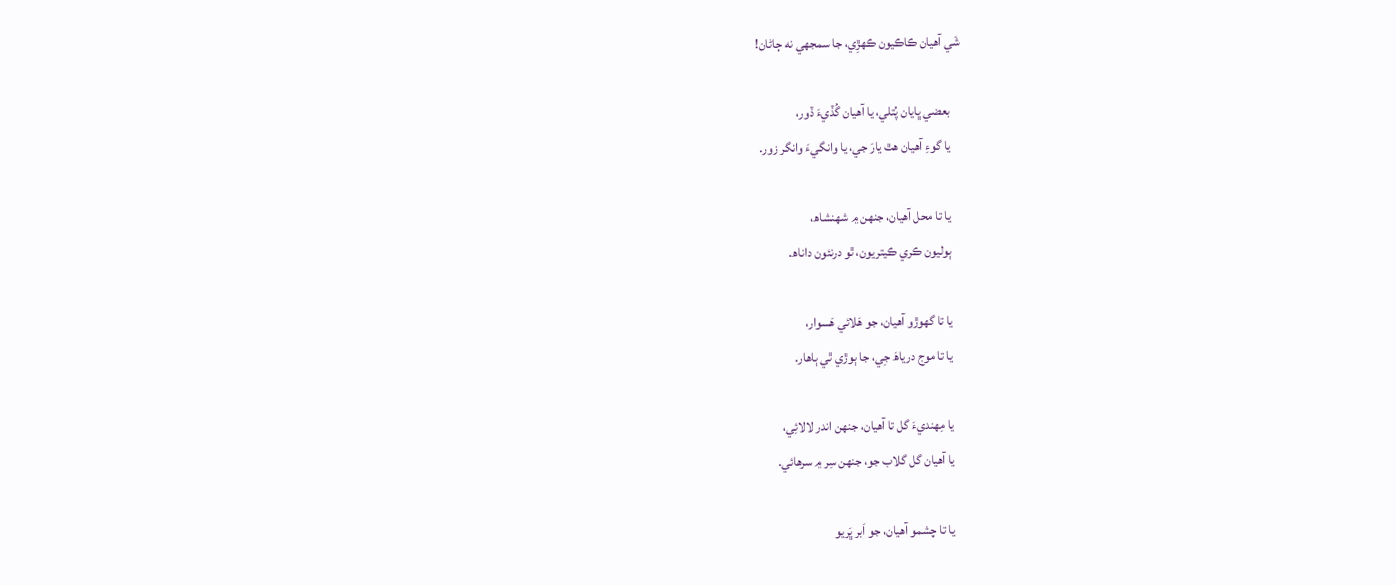شَي آھيان ڪاڪيون ڪھڙِي، جا سمجھي نه ڄاڻان!

    بعضي ڀايان پُتلي، يا آھيان گُڏيءَ ڏور،
    يا گوءِ آھيان ھٿ يارَ جي، يا وانگيءَ وانگر زور.

    يا تا محل آھيان، جنھن ۾ شھنشاھ،
    ٻوليون ڪري ڪيتريون، ٿو درنئون داناھ.

    يا تا گھوڙو آھيان، جو ھَلائي ھَسوار،
    يا تا موج درياھَ جِي، جا ٻوڙي ٿي ٻاھار.

    يا مِھنديءَ گل تا آھيان، جنھن اندر لالائِي،
    يا آھيان گل گلاب جو، جنھن سِر ۾ سرھائي.

    يا تا چشمو آھيان، جو اَبر ڀَريو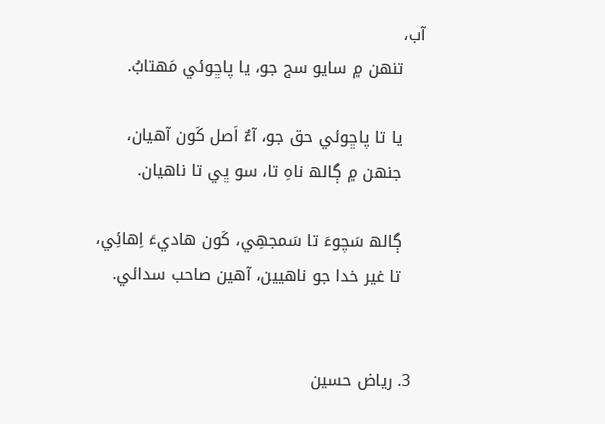آب،
    تنھن ۾ سايو سج جو، يا پاڇوئي مَھتابُ.

    يا تا پاڇوئي حق جو، آءٌ اَصل کَون آھيان،
    جنھن ۾ ڳالھ ناہِ تا، سو ڀي تا ناھيان.

    ڳالھ سَچوءَ تا سَمجھِي، کَون ھاديءَ اِھائِي،
    تا غير خدا جو ناھيين، آھين صاحب سدائي.


  3. رياض حسين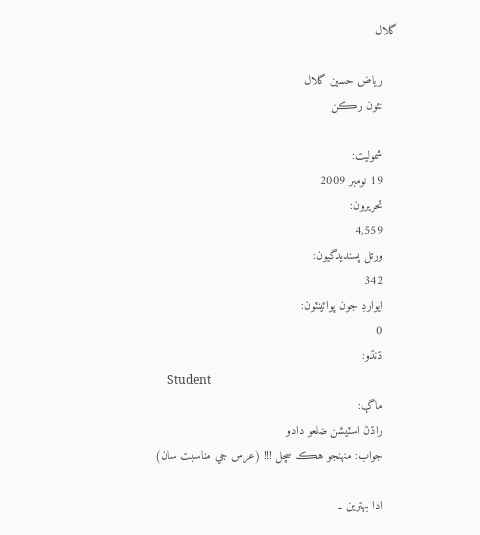گلال

    رياض حسين گلال
    نئون رڪن

    شموليت:
    19 نومبر 2009
    تحريرون:
    4,559
    ورتل پسنديدگيون:
    342
    ايوارڊ جون پوائينٽون:
    0
    ڌنڌو:
    Student
    ماڳ:
    راڌڻ اسٽيشن ضلعو دادو
    جواب: منهنجو هڪ سچل !!! (عرس جي مناسبت سان)

    ادا بهترين ۔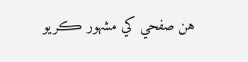هن صفحي کي مشهور ڪريو